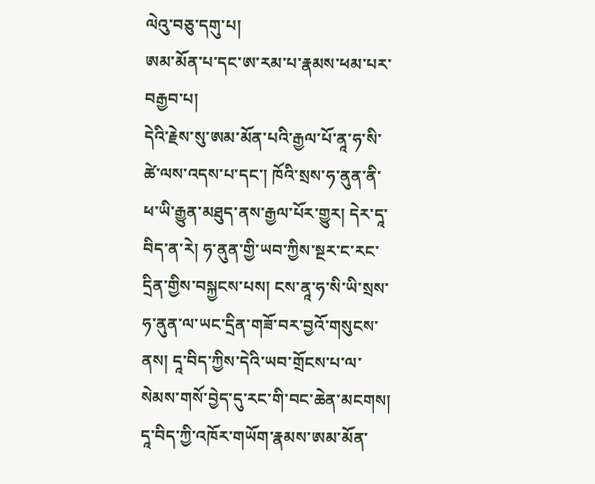ལེའུ་བཅུ་དགུ་པ།
ཨམ་མོན་པ་དང་ཨ་རམ་པ་རྣམས་ཕམ་པར་བརྒྱབ་པ།
དེའི་རྗེས་སུ་ཨམ་མོན་པའི་རྒྱལ་པོ་ནཱ་ཧ་སི་ཚེ་ལས་འདས་པ་དང་། ཁོའི་སྲས་ཧ་ནུན་ནི་ཕ་ཡི་རྒྱུན་མཐུད་ནས་རྒྱལ་པོར་གྱུར། དེར་དཱ་བིད་ན་རེ། ཧ་ནུན་གྱི་ཡབ་ཀྱིས་སྔར་ང་རང་དྲིན་གྱིས་བསྐྱངས་པས། ངས་ནཱ་ཧ་སི་ཡི་སྲས་ཧ་ནུན་ལ་ཡང་དྲིན་གཟོ་བར་བྱའོ་གསུངས་ནས། དཱ་བིད་ཀྱིས་དེའི་ཡབ་གྲོངས་པ་ལ་སེམས་གསོ་བྱེད་དུ་རང་གི་བང་ཆེན་མངགས། དཱ་བིད་ཀྱི་འཁོར་གཡོག་རྣམས་ཨམ་མོན་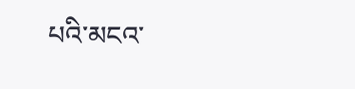པའི་མངའ་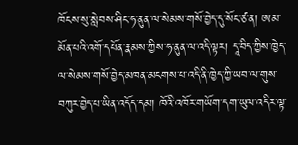ཁོངས་སུ་སླེབས་ཤིང་ཧ་ནུན་ལ་སེམས་གསོ་བྱེད་དུ་སོང་ཙ་ན། ཨམ་མོན་པའི་འགོ་དཔོན་རྣམས་ཀྱིས་ཧ་ནུན་ལ་འདི་ལྟར། དཱ་བིད་ཀྱིས་ཁྱེད་ལ་སེམས་གསོ་བྱེད་མཁན་མངགས་པ་འདི་ནི་ཁྱེད་ཀྱི་ཡབ་ལ་གུས་བཀུར་བྱེད་པ་ཡིན་འདོད་དམ། ཁོའི་འཁོར་གཡོག་དག་ཡུལ་འདིར་ལྟ་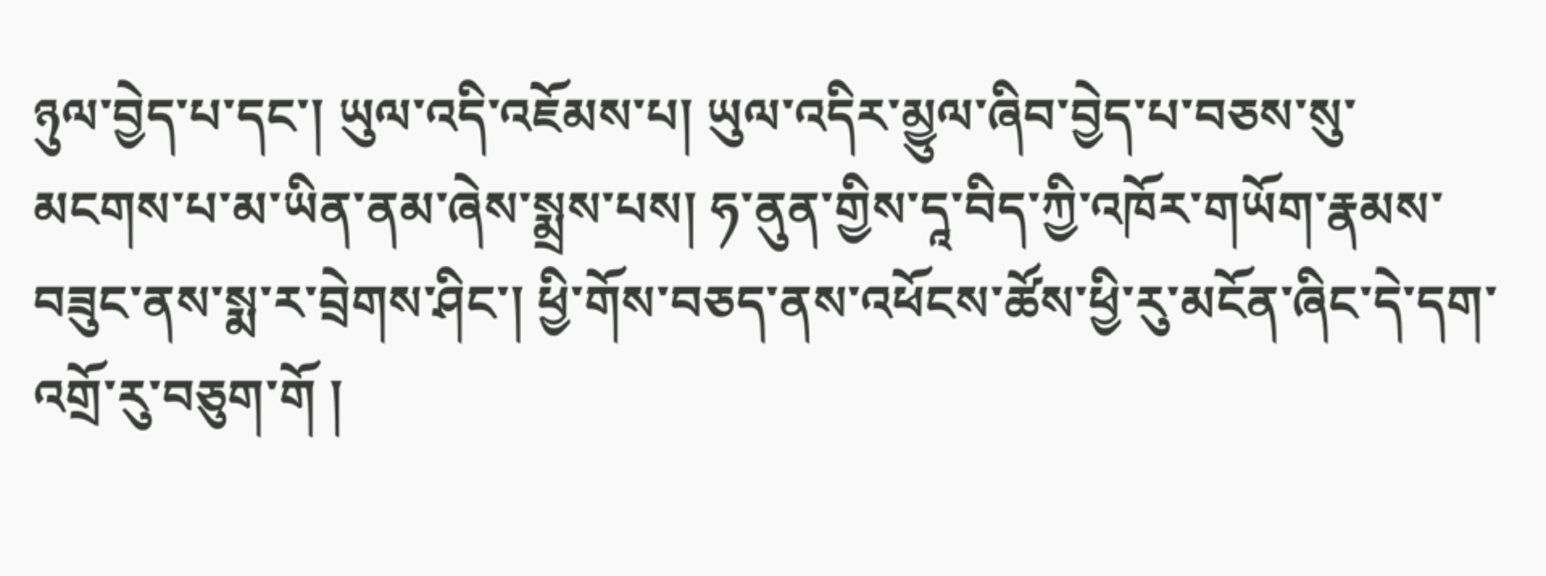ཉུལ་བྱེད་པ་དང་། ཡུལ་འདི་འཇོམས་པ། ཡུལ་འདིར་མྱུལ་ཞིབ་བྱེད་པ་བཅས་སུ་མངགས་པ་མ་ཡིན་ནམ་ཞེས་སྨྲས་པས། ཧ་ནུན་གྱིས་དཱ་བིད་ཀྱི་འཁོར་གཡོག་རྣམས་བཟུང་ནས་སྨ་ར་བྲེགས་ཤིང་། ཕྱི་གོས་བཅད་ནས་འཕོངས་ཚོས་ཕྱི་རུ་མངོན་ཞིང་དེ་དག་འགྲོ་རུ་བཅུག་གོ །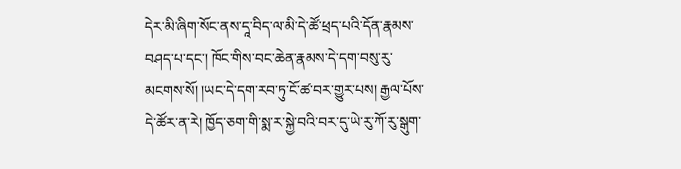དེར་མི་ཞིག་སོང་ནས་དཱ་བིད་ལ་མི་དེ་ཚོ་ཕྲད་པའི་དོན་རྣམས་བཤད་པ་དང་། ཁོང་གིས་བང་ཆེན་རྣམས་དེ་དག་བསུ་རུ་མངགས་སོ། །ཡང་དེ་དག་རབ་ཏུ་ངོ་ཚ་བར་གྱུར་པས། རྒྱལ་པོས་དེ་ཚོར་ན་རེ། ཁྱོད་ཅག་གི་སྨ་ར་སྐྱེ་བའི་བར་དུ་ཡེ་རུ་ཀོ་རུ་སྒུག་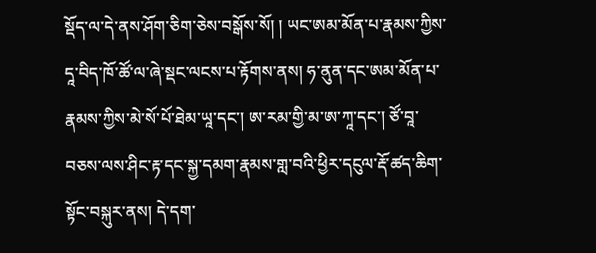སྡོད་ལ་དེ་ནས་ཤོག་ཅིག་ཅེས་བསྒོས་སོ། ། ཡང་ཨམ་མོན་པ་རྣམས་ཀྱིས་དཱ་བིད་ཁོ་ཚོ་ལ་ཞེ་སྡང་ལངས་པ་རྟོགས་ནས། ཧ་ནུན་དང་ཨམ་མོན་པ་རྣམས་ཀྱིས་མེ་སོ་པོ་ཐེམ་ཡཱ་དང་། ཨ་རམ་གྱི་མ་ཨ་ཀཱ་དང་། ཙོ་བཱ་བཅས་ལས་ཤིང་རྟ་དང་སྐྱ་དམག་རྣམས་གླ་བའི་ཕྱིར་དངུལ་རྡོ་ཚད་ཆིག་སྟོང་བསྐུར་ནས། དེ་དག་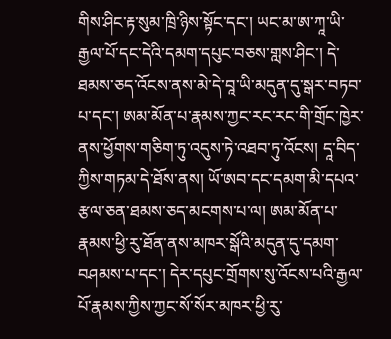གིས་ཤིང་རྟ་སུམ་ཁྲི་ཉིས་སྟོང་དང་། ཡང་མ་ཨ་ཀཱ་ཡི་རྒྱལ་པོ་དང་དེའི་དམག་དཔུང་བཅས་གླས་ཤིང་། དེ་ཐམས་ཅད་འོངས་ནས་མེ་དེ་བཱ་ཡི་མདུན་དུ་སྒར་བཏབ་པ་དང་། ཨམ་མོན་པ་རྣམས་ཀྱང་རང་རང་གི་གྲོང་ཁྱེར་ནས་ཕྱོགས་གཅིག་ཏུ་འདུས་ཏེ་འཐབ་ཏུ་འོངས། དཱ་བིད་ཀྱིས་གཏམ་དེ་ཐོས་ནས། ཡོ་ཨབ་དང་དམག་མི་དཔའ་རྩལ་ཅན་ཐམས་ཅད་མངགས་པ་ལ། ཨམ་མོན་པ་རྣམས་ཕྱི་རུ་ཐོན་ནས་མཁར་སྒོའི་མདུན་དུ་དམག་བཤམས་པ་དང་། དེར་དཔུང་གྲོགས་སུ་འོངས་པའི་རྒྱལ་པོ་རྣམས་ཀྱིས་ཀྱང་སོ་སོར་མཁར་ཕྱི་རུ་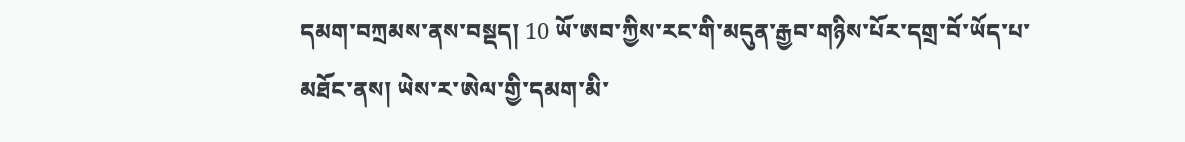དམག་བཀྲམས་ནས་བསྡད། 10 ཡོ་ཨབ་ཀྱིས་རང་གི་མདུན་རྒྱབ་གཉིས་པོར་དགྲ་བོ་ཡོད་པ་མཐོང་ནས། ཡེས་ར་ཨེལ་གྱི་དམག་མི་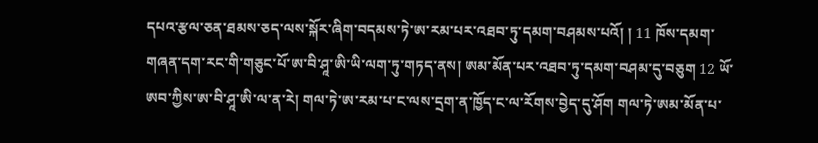དཔའ་རྩལ་ཅན་ཐམས་ཅད་ལས་སྐོར་ཞིག་བདམས་ཏེ་ཨ་རམ་པར་འཐབ་ཏུ་དམག་བཤམས་པའོ། ། 11 ཁོས་དམག་གཞན་དག་རང་གི་གཅུང་པོ་ཨ་བི་ཤཱ་ཨི་ཡི་ལག་ཏུ་གཏད་ནས། ཨམ་མོན་པར་འཐབ་ཏུ་དམག་བཤམ་དུ་བཅུག 12 ཡོ་ཨབ་ཀྱིས་ཨ་བི་ཤཱ་ཨི་ལ་ན་རེ། གལ་ཏེ་ཨ་རམ་པ་ང་ལས་དྲག་ན་ཁྱོད་ང་ལ་རོགས་བྱེད་དུ་ཤོག གལ་ཏེ་ཨམ་མོན་པ་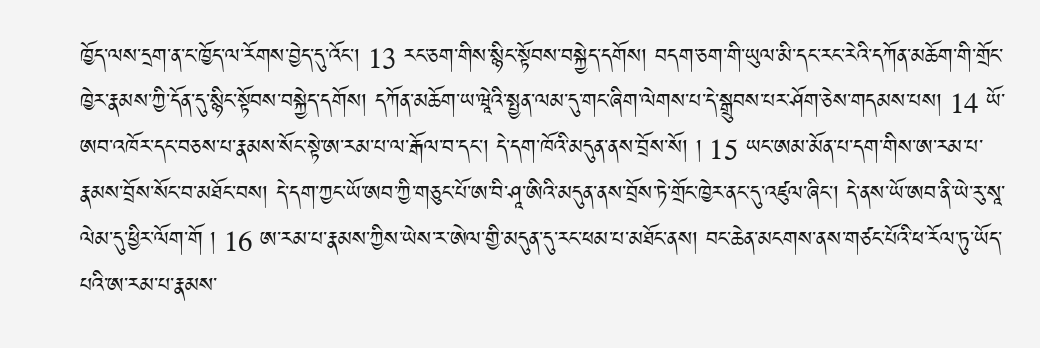ཁྱོད་ལས་དྲག་ན་ང་ཁྱོད་ལ་རོགས་བྱེད་དུ་འོང་། 13 རང་ཅག་གིས་སྙིང་སྟོབས་བསྐྱེད་དགོས། བདག་ཅག་གི་ཡུལ་མི་དང་རང་རེའི་དཀོན་མཆོག་གི་གྲོང་ཁྱེར་རྣམས་ཀྱི་དོན་དུ་སྙིང་སྟོབས་བསྐྱེད་དགོས། དཀོན་མཆོག་ཡ་ཝཱེའི་སྤྱན་ལམ་དུ་གང་ཞིག་ལེགས་པ་དེ་སྒྲུབས་པར་ཤོག་ཅེས་གདམས་པས། 14 ཡོ་ཨབ་འཁོར་དང་བཅས་པ་རྣམས་སོང་སྟེ་ཨ་རམ་པ་ལ་རྒོལ་བ་དང་། དེ་དག་ཁོའི་མདུན་ནས་བྲོས་སོ། ། 15 ཡང་ཨམ་མོན་པ་དག་གིས་ཨ་རམ་པ་རྣམས་བྲོས་སོང་བ་མཐོང་བས། དེ་དག་ཀྱང་ཡོ་ཨབ་ཀྱི་གཅུང་པོ་ཨ་བི་ཤཱ་ཨིའི་མདུན་ནས་བྲོས་ཏེ་གྲོང་ཁྱེར་ནང་དུ་འཛུལ་ཞིང་། དེ་ནས་ཡོ་ཨབ་ནི་ཡེ་རུ་སཱ་ལེམ་དུ་ཕྱིར་ལོག་གོ ། 16 ཨ་རམ་པ་རྣམས་ཀྱིས་ཡེས་ར་ཨེལ་གྱི་མདུན་དུ་རང་ཕམ་པ་མཐོང་ནས། བང་ཆེན་མངགས་ནས་གཙང་པོའི་ཕ་རོལ་ཏུ་ཡོད་པའི་ཨ་རམ་པ་རྣམས་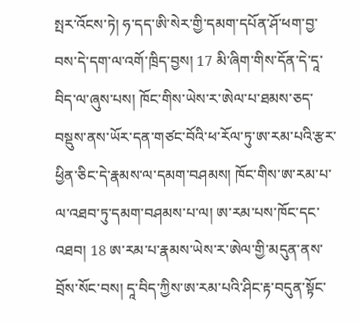སྤར་འོངས་ཏེ། ཧ་དད་ཨི་སེར་གྱི་དམག་དཔོན་ཤོ་ཕག་བྱ་བས་དེ་དག་ལ་འགོ་ཁྲིད་བྱས། 17 མི་ཞིག་གིས་དོན་དེ་དཱ་བིད་ལ་ཞུས་པས། ཁོང་གིས་ཡེས་ར་ཨེལ་པ་ཐམས་ཅད་བསྡུས་ནས་ཡོར་དན་གཙང་བོའི་ཕ་རོལ་ཏུ་ཨ་རམ་པའི་རྩར་ཕྱིན་ཅིང་དེ་རྣམས་ལ་དམག་བཤམས། ཁོང་གིས་ཨ་རམ་པ་ལ་འཐབ་ཏུ་དམག་བཤམས་པ་ལ། ཨ་རམ་པས་ཁོང་དང་འཐབ། 18 ཨ་རམ་པ་རྣམས་ཡེས་ར་ཨེལ་གྱི་མདུན་ནས་བྲོས་སོང་བས། དཱ་བིད་ཀྱིས་ཨ་རམ་པའི་ཤིང་རྟ་བདུན་སྟོང་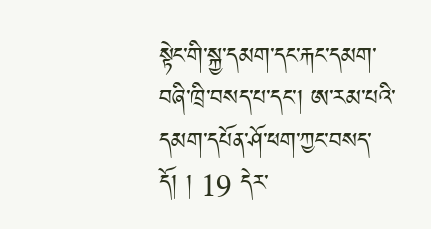སྟེང་གི་སྐྱ་དམག་དང་རྐང་དམག་བཞི་ཁྲི་བསད་པ་དང་། ཨ་རམ་པའི་དམག་དཔོན་ཤོ་ཕག་ཀྱང་བསད་དོ། ། 19 དེར་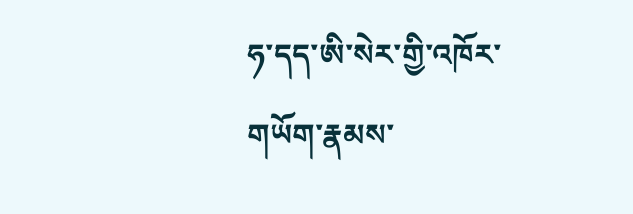ཧ་དད་ཨི་སེར་གྱི་འཁོར་གཡོག་རྣམས་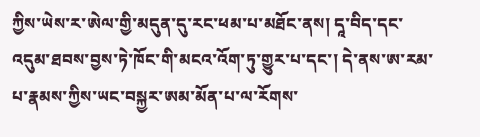ཀྱིས་ཡེས་ར་ཨེལ་གྱི་མདུན་དུ་རང་ཕམ་པ་མཐོང་ནས། དཱ་བིད་དང་འདུམ་ཐབས་བྱས་ཏེ་ཁོང་གི་མངའ་འོག་ཏུ་གྱུར་པ་དང་། དེ་ནས་ཨ་རམ་པ་རྣམས་ཀྱིས་ཡང་བསྐྱར་ཨམ་མོན་པ་ལ་རོགས་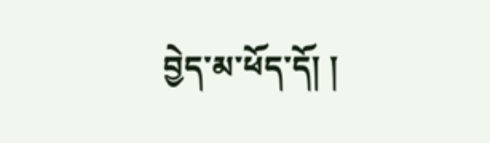བྱེད་མ་ཕོད་དོ། །